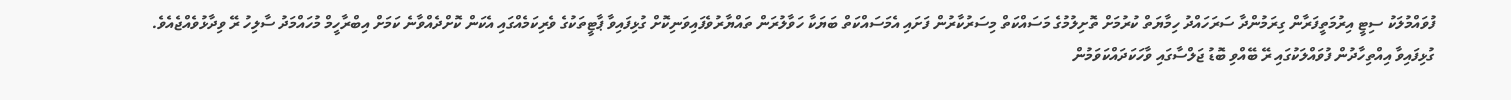ފުވައްމުލަކު ސިޓީ އިރުމަތީފަރާން ގިރަމުންދާ ސަރަހައްދު ހިމާޔަތް ކުރުމަށް ތޮށިލުމުގެ މަސައްކަތް މިސަރުކާރުން ފަށައި އެމަސައްކަތް ބަޔަކާ ހަވާލުރަން ތައްޔާރުވެފައިވަނިކޮށް ގުޅިފައިވާ ޕާޓީތަކުގެ ވެރިކަމެއްގައި އެކަން ކޮށްދެއްވާނެ ކަމަށް އިބްރާހީމް މުހައްމަދު ސާލިހު ރޭ ވިދާޅުވެއްޖެއެވެ.
ގުޅިފައިވާ އިއްތިހާދުން ފުވައްލަކުގައި ރޭ ބޭއްވި ބޮޑު ޖަލްސާގައި ވާހަކަދައްކަވަމުން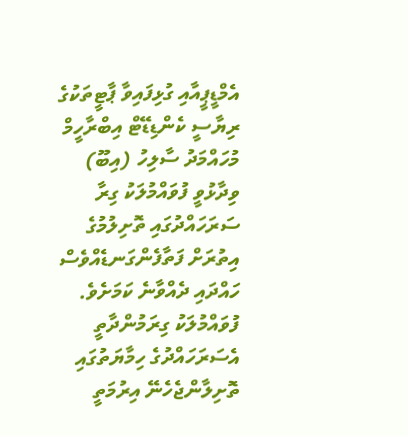އެމްޑީޕީއާއި ގުޅިފައިވާ ޕާޓީތަކުގެ ރިޔާސީ ކެންޑިޑޭޓް އިބްރާހީމް މުހައްމަދު ސާލިހު (އިބޫ) ވިދާޅުވީ ފުވައްމުލަކު ގިރާ ސަރަހައްދުގައި ތޮށިލުމުގެ އިތުރަށް ފަތާފެންގަނޑެއްވެސް ހައްދައި ދެއްވާނެ ކަމަށެވެ.
ފުވައްމުލަކު ގިރަމުންދާތީ އެސަރަހައްދުގެ ހިމާޔަތުގައި ތޮށިލާންޖެހެނޭ އިރުމަތީ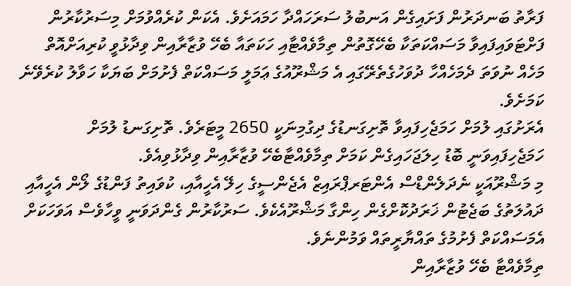ފަރާތު ބަނދަރުން ފަށައިގެން އަނބުލު ސަރަހައްދާ ހަމައަށެވެ. އެކަން ކުރެއްވުމަށް މިސަރުކާރުން ފަށްޓަވައިފައިވާ މަސައްކަތަކާ ބެހޭގޮތުން ތިމާވެއްޓާއި ހަކަތައާ ބެހޭ ވުޒާރާއިން ވިދާޅުވީ ކުރިއަށްއޮތް މަހެއް ނުވަތަ ދެމަހެއްހާ ދުވަހުގެތެރޭގައި އެ މަޝްރޫއުގެ ޢަމަލީ މަސައްކަތް ފެށުމަށް ބަޔަކާ ހަވާލު ކުރެވޭނެ ކަމަށެވެ.
އެރަށުގައި ލުމަށް ހަމަޖެހިފައިވާ ތޮށިގަނޑުގެ ދިގުމިނަކީ 2650 މީޓަރެވެ. ތޮށިގަނޑު ލުމަށް ހަމަޖެހިފައިވަނީ ބޮޑު ހިލަޖަހައިގެން ކަމަށް ތިމާވެއްޓާބެހޭ ވުޒާރާއިން ވިދާޅުވިއެވެ.
މި މަޝްރޫއަކީ ނެދަލެންޑްސް އެންޓަރޕްރައިޒް އެޖެންސީގެ ހިލޭ އެހީއާއި، ކުވައިތު ފަންޑުގެ ލޯން އެހީއާއި ދައުލަތުގެ ބަޖެޓުން ޚަރަދުކޮށްގެން ހިންގާ މަޝްރޫއެކެވެ. ސަރުކާރުން ގެންދަވަނީ ވީހާވެސް އަވަހަކަށް އެމަސައްކަތް ފެށުމުގެ ތައްޔާރީތައް ވަމުންނެވެ.
ތިމާވެއްޓާ ބެހޭ ވުޒާރާއިން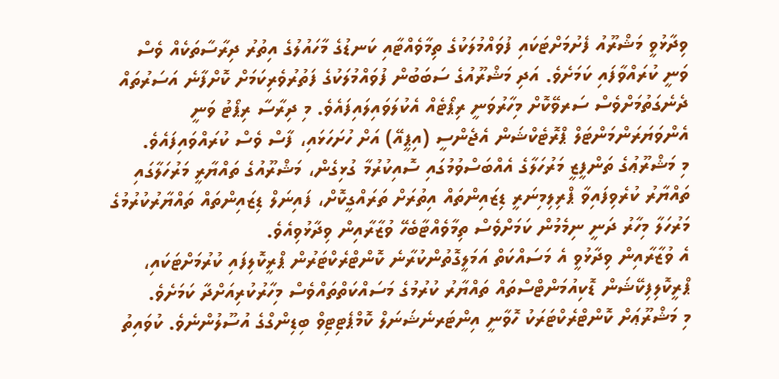ވިދާޅުވީ މަޝްރޫއު ފެށުމަށްޓަކައި ފުވައްމުލަކުގެ ތިމާވެއްޓާއި ކަނޑުގެ މާހައުލުގެ އިތުރު ދިރާސާތަކެއް ވެސް ވަނީ ކުރައްވާފައި ކަމަށެވެ. އަދި މަޝްރޫއުގެ ސަބަބުން ފުވައްމުލަކުގެ ފަތުރުވެރިކަމަށް ކޮށްފާނެ އަސަރުތައް ދެނެގަތުމަށްވެސް ސަރވޭކޮށް މިހާރުވަނީ ރިޕޯޓެއް އެކުލަވައިލައިފައެވެ. މި ދިރާސާ ރިޕޯޓު ވަނީ އެންވަޔަރަންމަންޓަލް ޕްރޮޓެކްޝަން އެޖެންސީ (އިޕީއޭ) އަށް ހުށަހަޅައި، ފާސް ވެސް ކުރައްވައިފައެވެ.
މި މަޝްރޫޢުގެ ތަންފީޒީ މަރުހަލާގެ އެއްބަސްވުމުގައި ސޮއިކުރުމާ ގުޅިގެން، މަޝްރޫއުގެ ތައްޔާރީ މަރުހަލާގައި ތައްޔާރު ކުރެވިފައިވާ ޕްރިލިމިނަރީ ޑިޒައިންތައް އިތުރަށް ތަރައްގީކޮށް، ފައިނަލް ޑިޒައިންތައް ތައްޔާރުކުރުމުގެ މަރުހަލާ މިހާރު ދަނީ ނިމެމުން ކަމަށްވެސް ތިމާވެއްޓާބެހޭ ވުޒާރާއިން ވިދާޅުވިއެވެ.
އެ ވުޒާރާއިން ވިދާޅުވީ އެ މަސައްކަތް އަމަލީގޮތުންކުރާނެ ކޮންޓްރެކްޓަރުން ޕްރީކޮލިފައި ކުރުމަށްޓަކައި، ޕްރީކޮލިފިކޭޝަން ޑޮކިއުމަންޓްސްތައް ތައްޔާރު ކުރުމުގެ މަސައްކަތްތައްވެސް މިހާރުކުރިއަށްދާ ކަމަށެވެ.
މި މަޝްރޫޢަށް ކޮންޓްރެކްޓަރަކު ހޮވާނީ އިންޓަރނެޝަނަލް ކޮމްޕެޓިޓިވް ބިޑިންގްގެ އުސޫލުންނެވެ. ކުވައިތު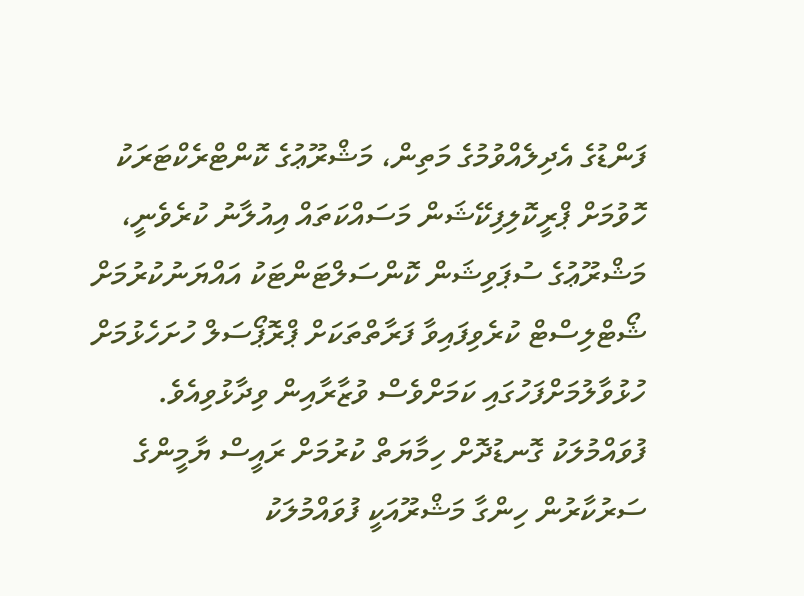ފަންޑުގެ އެދިލެއްވުމުގެ މަތިން، މަޝްރޫޢުގެ ކޮންޓްރެކްޓަރަކު ހޮވުމަށް ޕްރީކޮލިފިކޭޝަން މަސައްކަތައް އިއުލާނު ކުރެވެނީ، މަޝްރޫޢުގެ ސުޕަވިޝަން ކޮންސަލްޓަންޓަކު އައްޔަނުކުރުމަށް ޝޯޓްލިސްޓް ކުރެވިފައިވާ ފަރާތްތަކަށް ޕްރޮޕޯސަލް ހުށަހެޅުމަށް ހުޅުވާލުމަށްފަހުގައި ކަމަށްވެސް ވުޒާރާއިން ވިދާޅުވިއެވެ.
ފުވައްމުލަކު ގޮނޑުދޮށް ހިމާޔަތް ކުރުމަށް ރައީސް ޔާމީންގެ ސަރުކާރުން ހިންގާ މަޝްރޫއަކީ ފުވައްމުލަކު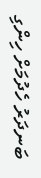ބަނދަރު ހެދުމަށް ހިންގި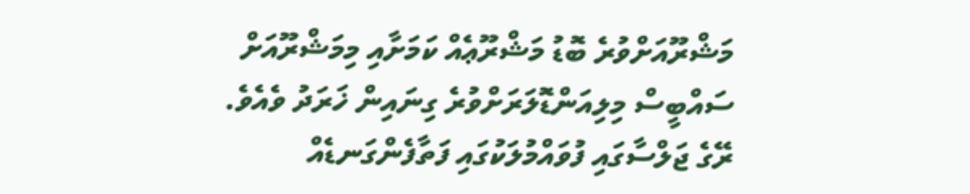މަޝްރޫއަށްވުރެ ބޮޑު މަޝްރޫޢެއް ކަމަށާއި މިމަޝްރޫއަށް ސައްބީސް މިލިއަންޑޮލަރަށްވުރެ ގިނައިން ޚަރަދު ވެއެވެ.
ރޭގެ ޖަލްސާގައި ފުވައްމުލަކުގައި ފަތާފެންގަނޑެއް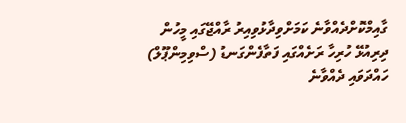ގާއިމްކޮށްދެއްވާނެ ކަމަށްވިދާޅުވިއިރު ރާއްޖޭގައި މީހުން ދިރިއުޅޭ ހުރިހާ ރަށެއްގައި ފަތާފެންގަނޑު (ސްވިމިންޕޫލް) ހައްދަވައި ދެއްވާނެ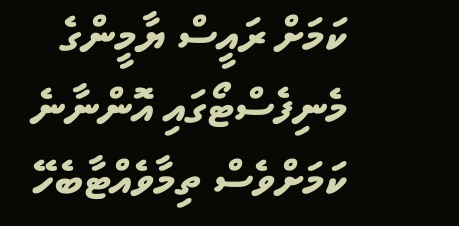ކަމަށް ރައީސް ޔާމީންގެ މެނިފެސްޓޯގައި އޮންނާނެ ކަމަށްވެސް ތިމާވެއްޓާބެހޭ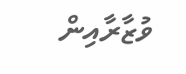ވުޒާރާއިން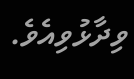ވިދާޅުވިއެވެ.